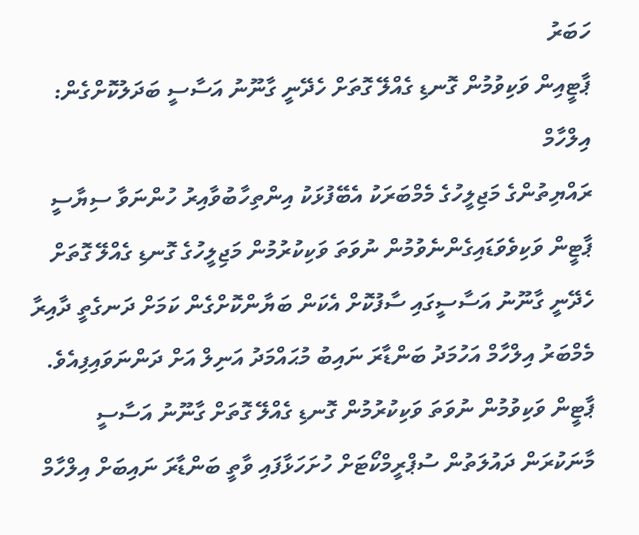ހަބަރު
ޕާޓީއިން ވަކިވުމުން ގޮނޑި ގެއްލޭ ގޮތަށް ހެދޭނީ ގާނޫނު އަސާސީ ބަދަލުކޮށްގެން: އިލްހާމް
ރައްޔިތުންގެ މަޖިލީހުގެ މެމްބަރަކު އެބޭފުޅަކު އިންތިހާބުވާއިރު ހުންނަވާ ސިޔާސީ ޕާޓީން ވަކިވެވަޑައިގެންނެވުމުން ނުވަތަ ވަކިކުރުމުން މަޖިލީހުގެ ގޮނޑި ގެއްލޭ ގޮތަށް ހެދޭނީ ގާނޫނު އަސާސީގައި ސާފުކޮށް އެކަން ބަޔާންކޮށްގެން ކަމަށް ދަނގެތީ ދާއިރާ މެމްބަރު އިލްހާމް އަހުމަދު ބަންޑާރަ ނައިބު މުޙައްމަދު އަނިލް އަށް ދަންނަވައިފިއެވެ.
ޕާޓީން ވަކިވުމުން ނުވަތަ ވަކިކުރުމުން ގޮނޑި ގެއްލޭ ގޮތަށް ގާނޫނު އަސާސީ މާނަކުރަން ދައުލަތުން ސުޕްރީމްކޯޓަށް ހުށަހަޅާފައި ވާތީ ބަންޑާރަ ނައިބަށް އިލްހާމް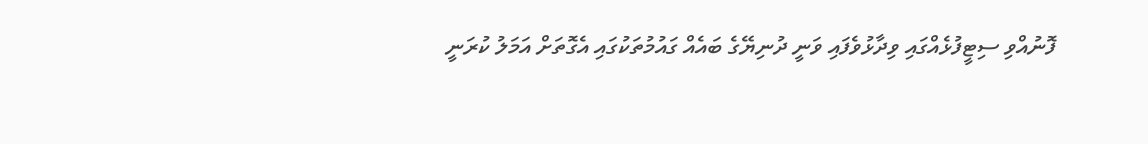ފޮނުއްވި ސިޓީފުޅެއްގައި ވިދާޅުވެފައި ވަނީ ދުނިޔޭގެ ބައެއް ގައުމުތަކުގައި އެގޮތަށް އަމަލު ކުރަނީ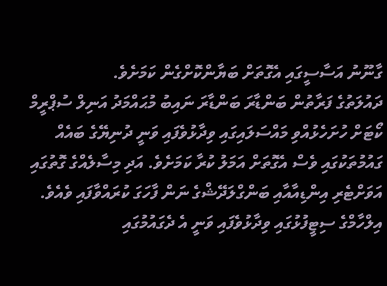ގާނޫނު އަސާސީގައި އެގޮތަށް ބަޔާންކޮށްގެން ކަމަށެވެ.
ދައުލަތުގެ ފަރާތުން ބަންޑާރަ ބަންޑާރަ ނައިބު މުޙައްމަދު އަނިލް ސުޕްރީމް ކޯޓަށް ހުށަހެޅުއްވި މައްސަލައިގައި ވިދާޅުވެފައި ވަނީ ދުނިޔޭގެ ބައެއް ގައުމުތަކުގައި ވެސް އެގޮތަށް އަމަލު ކުރާ ކަމަށެވެ. އަދި މިސާލެއްގެ ގޮތުގައި އަވަށްޓެރި އިންޑިއާއާއި ބަންގްލަދޭޝްގެ ނަން ފާހަގަ ކުރައްވާފައި ވެއެވެ.
އިލްހާމްގެ ސިޓީފުޅުގައި ވިދާޅުވެފައި ވަނީ އެ ދެގައުމުގައި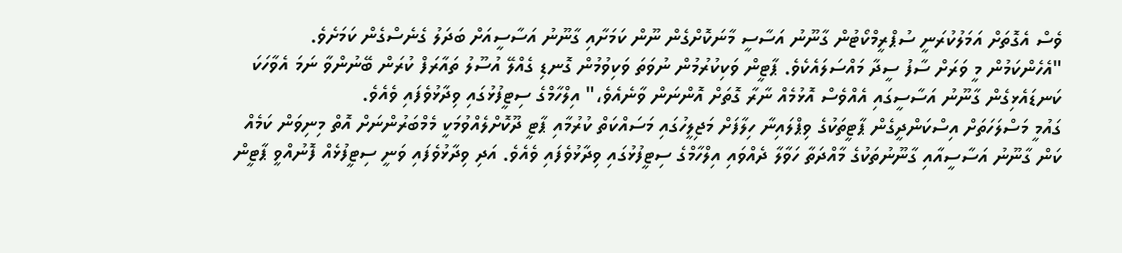ވެސް އެގޮތަށް އަމަލުކުރަނީ ސުޕްރީމްކޯޓުން ގާނޫނު އަސާސީ މާނަކޮށްގެން ނޫން ކަމަށާއި ގާނޫނު އަސާސީއަށް ބަދަލު ގެނެސްގެން ކަމަށެވެ.
"އެހެންކަމުން މީ ވަރަށް ސާފު ސީދާ މައްސަލައެކެވެ. ޕާޓީން ވަކިކުރުމުން ނުވަތަ ވަކިވުމުން ގޮނޑި ގެއްލޭ އުސޫލު ތައާރަފް ކުރަން ބޭނުންވާ ނަމަ އެވާހަކަ ކަނޑައެޅިގެން ގާނޫނު އަސާސީގައި އެއްވެސް އޮޅުމެއް ނާރާ ގޮތަށް އޮންނަން ވާނެއެވެ،" އިލްހާމްގެ ސިޓީފުޅުގައި ވިދާޅުވެފައި ވެއެވެ.
ގައުމީ މަސްލަހަތަށް އިސްކަންދީގެން ޕާޓީތަކުގެ ވިޕްލައިނާ ހިލާފަށް މަޖިލީހުގައި މަސައްކަތް ކުރުމާއި ޕާޓީ ދޫކޮށްލެއްވުމަކީ މެމްބަރުންނަށް އޮތް މިނިވަން ކަމެއް ކަން ގާނޫނު އަސާސީއާއި ގާނޫނުތަކުގެ މާއްދަތާ ހަވާލާ ދެއްވައި އިލްހާމްގެ ސިޓީފުޅުގައި ވިދާޅުވެފައި ވެއެވެ. އަދި ވިދާޅުވެފައި ވަނީ ސިޓީފުޅެއް ފޮނުއްވީ ޕާޓީން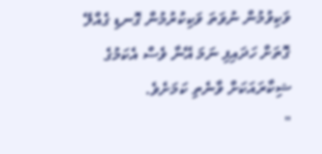ވަކިވުމުން ނުވަތަ ވަކިކުރުމުން ގޮނޑި ގެއްލޭ ގޮތަށް ހަދައިފި ނަމަ އޭނާ ވެސް އެކަމުގެ ޝިކާރައަކަށް ވާނެތި ކަމަށެވެ.
"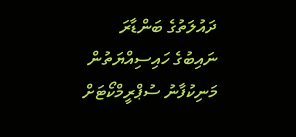ދައުލަތުގެ ބަންޑާރަ ނައިބުގެ ހައިސިއްޔަތުން މަނިކުފާނު ސުޕްރީމްކޯޓަށް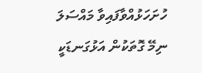ހުށަހަޅުއްވާފައިވާ މައްސަލަ ނިމޭ ގޮތަކުން އަޅުގަނޑަކީ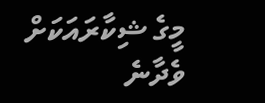މީގެ ޝިކާރައަކަށް ވެދާނެ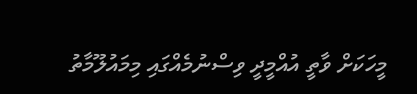މީހަކަށް ވާތީ އުއްމީދީ ވިސްނުމެއްގައި މިމައުލޫމާތު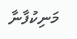މަނިކުފާނާ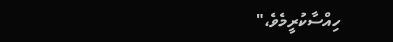ހިއްސާކުރީމެވެ،"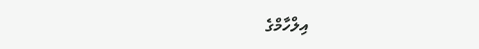އިލްހާމްގެ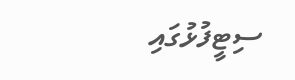ސިޓީފުޅުގައި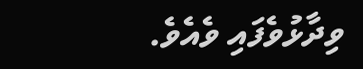ވިދާޅުވެފައި ވެއެވެ.